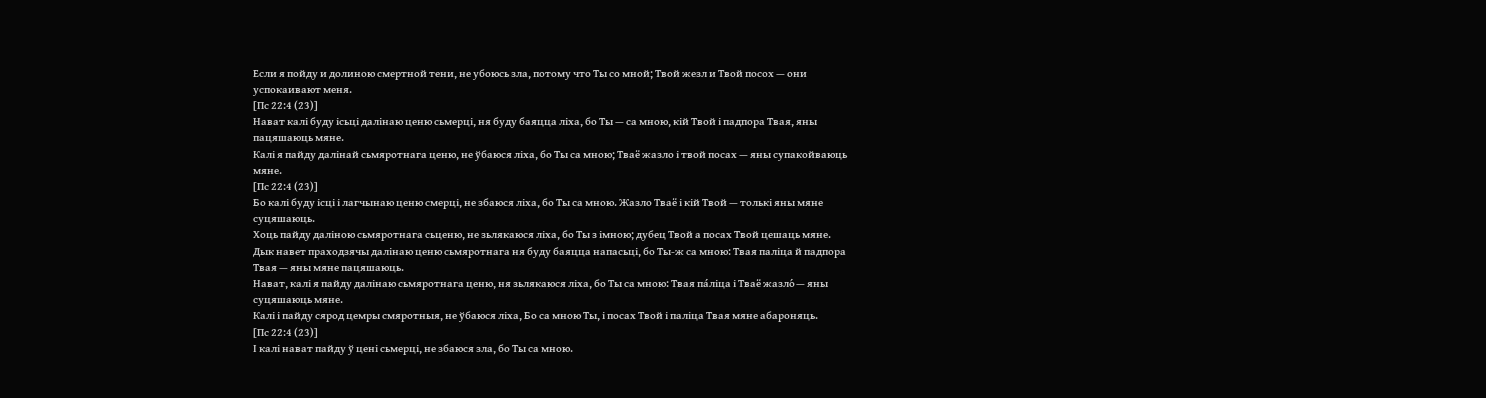Если я пойду и долиною смертной тени, не убоюсь зла, потому что Ты со мной; Твой жезл и Твой посох — они успокаивают меня.
[Пс 22:4 (23)]
Нават калі буду ісьці далінаю ценю сьмерці, ня буду баяцца ліха, бо Ты — са мною, кій Твой і падпора Твая, яны пацяшаюць мяне.
Калі я пайду далінай сьмяротнага ценю, не ўбаюся ліха, бо Ты са мною; Тваё жазло і твой посах — яны супакойваюць мяне.
[Пс 22:4 (23)]
Бо калі буду ісці і лагчынаю ценю смерці, не збаюся ліха, бо Ты са мною. Жазло Тваё і кій Твой — толькі яны мяне суцяшаюць.
Хоць пайду даліною сьмяротнага сьценю, не зьлякаюся ліха, бо Ты з імною; дубец Твой а посах Твой цешаць мяне.
Дык навет праходзячы далінаю ценю сьмяротнага ня буду баяцца напасьці, бо Ты-ж са мною: Твая паліца й падпора Твая — яны мяне пацяшаюць.
Нават, калі я пайду далінаю сьмяротнага ценю, ня зьлякаюся ліха, бо Ты са мною: Твая па́ліца і Тваё жазло́ — яны суцяшаюць мяне.
Калі і пайду сярод цемры смяротныя, не ўбаюся ліха, Бо са мною Ты, і посах Твой і паліца Твая мяне абароняць.
[Пс 22:4 (23)]
І калі нават пайду ў цені сьмерці, не збаюся зла, бо Ты са мною.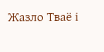Жазло Тваё і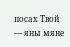посах Твой — яны мяне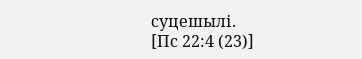суцешылі.
[Пс 22:4 (23)]